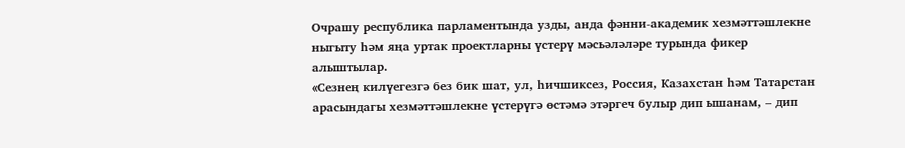Очрашу республика парламентында узды, анда фәнни-академик хезмәттәшлекне ныгыту һәм яңа уртак проектларны үстерү мәсьәләләре турында фикер алыштылар.
«Сезнең килүегезгә без бик шат, ул, һичшиксез, Россия, Казахстан һәм Татарстан арасындагы хезмәттәшлекне үстерүгә өстәмә этәргеч булыр дип ышанам, – дип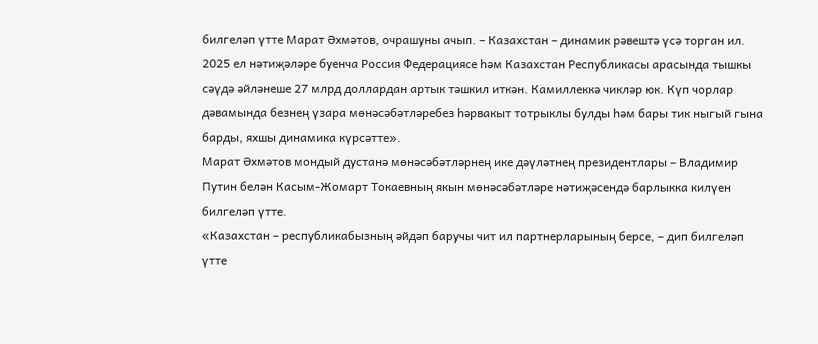билгеләп үтте Марат Әхмәтов, очрашуны ачып. – Казахстан – динамик рәвештә үсә торган ил. 2025 ел нәтиҗәләре буенча Россия Федерациясе һәм Казахстан Республикасы арасында тышкы сәүдә әйләнеше 27 млрд доллардан артык тәшкил иткән. Камиллеккә чикләр юк. Күп чорлар дәвамында безнең үзара мөнәсәбәтләребез һәрвакыт тотрыклы булды һәм бары тик ныгый гына барды, яхшы динамика күрсәтте».
Марат Әхмәтов мондый дустанә мөнәсәбәтләрнең ике дәүләтнең президентлары – Владимир Путин белән Касым-Жомарт Токаевның якын мөнәсәбәтләре нәтиҗәсендә барлыкка килүен билгеләп үтте.
«Казахстан – республикабызның әйдәп баручы чит ил партнерларының берсе, – дип билгеләп үтте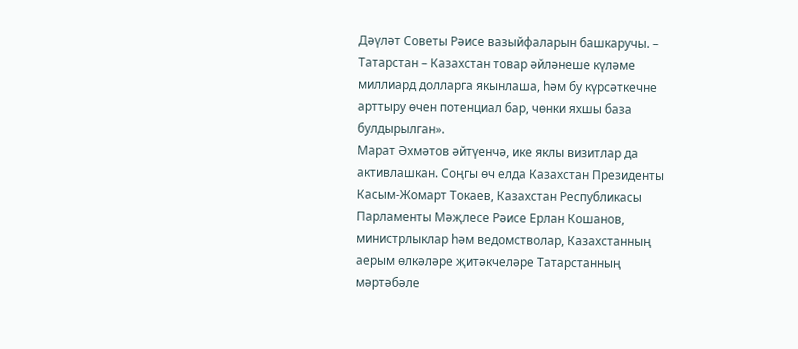Дәүләт Советы Рәисе вазыйфаларын башкаручы. – Татарстан – Казахстан товар әйләнеше күләме миллиард долларга якынлаша, һәм бу күрсәткечне арттыру өчен потенциал бар, чөнки яхшы база булдырылган».
Марат Әхмәтов әйтүенчә, ике яклы визитлар да активлашкан. Соңгы өч елда Казахстан Президенты Касым-Жомарт Токаев, Казахстан Республикасы Парламенты Мәҗлесе Рәисе Ерлан Кошанов, министрлыклар һәм ведомстволар, Казахстанның аерым өлкәләре җитәкчеләре Татарстанның мәртәбәле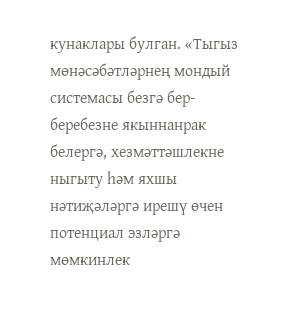кунаклары булган. «Тыгыз мөнәсәбәтләрнең мондый системасы безгә бер-беребезне якыннанрак белергә, хезмәттәшлекне ныгыту һәм яхшы нәтиҗәләргә ирешү өчен потенциал эзләргә мөмкинлек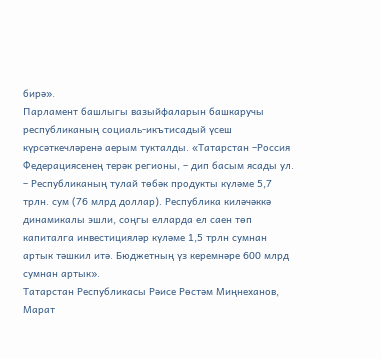бирә».
Парламент башлыгы вазыйфаларын башкаручы республиканың социаль-икътисадый үсеш күрсәткечләренә аерым тукталды. «Татарстан –Россия Федерациясенең терәк регионы, – дип басым ясады ул. – Республиканың тулай төбәк продукты күләме 5,7 трлн. сум (76 млрд доллар). Республика киләчәккә динамикалы эшли, соңгы елларда ел саен төп капиталга инвестицияләр күләме 1,5 трлн сумнан артык тәшкил итә. Бюджетның үз керемнәре 600 млрд сумнан артык».
Татарстан Республикасы Рәисе Рөстәм Миңнеханов, Марат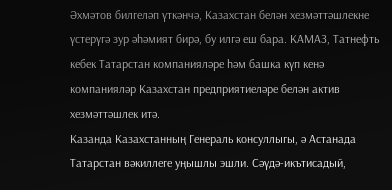Әхмәтов билгеләп үткәнчә, Казахстан белән хезмәттәшлекне үстерүгә зур әһәмият бирә, бу илгә еш бара. КАМАЗ, Татнефть кебек Татарстан компанияләре һәм башка күп кенә компанияләр Казахстан предприятиеләре белән актив хезмәттәшлек итә.
Казанда Казахстанның Генераль консуллыгы, ә Астанада Татарстан вәкиллеге уңышлы эшли. Сәүдә-икътисадый,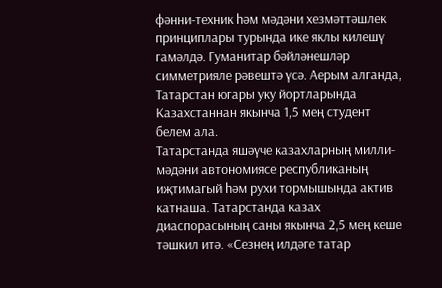фәнни-техник һәм мәдәни хезмәттәшлек принциплары турында ике яклы килешү гамәлдә. Гуманитар бәйләнешләр симметрияле рәвештә үсә. Аерым алганда, Татарстан югары уку йортларында Казахстаннан якынча 1,5 мең студент белем ала.
Татарстанда яшәүче казахларның милли-мәдәни автономиясе республиканың иҗтимагый һәм рухи тормышында актив катнаша. Татарстанда казах диаспорасының саны якынча 2,5 мең кеше тәшкил итә. «Сезнең илдәге татар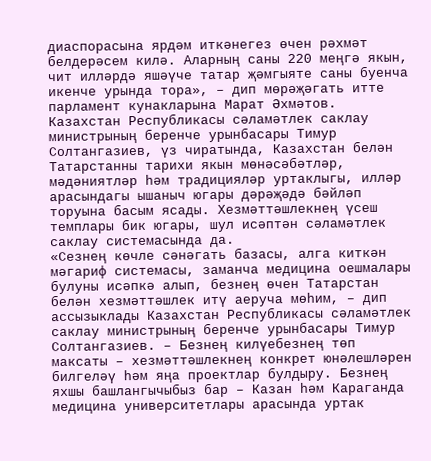диаспорасына ярдәм иткәнегез өчен рәхмәт белдерәсем килә. Аларның саны 220 меңгә якын, чит илләрдә яшәүче татар җәмгыяте саны буенча икенче урында тора», – дип мөрәҗәгать итте парламент кунакларына Марат Әхмәтов.
Казахстан Республикасы сәламәтлек саклау министрының беренче урынбасары Тимур Солтангазиев, үз чиратында, Казахстан белән Татарстанны тарихи якын мөнәсәбәтләр, мәдәниятләр һәм традицияләр уртаклыгы, илләр арасындагы ышаныч югары дәрәҗәдә бәйләп торуына басым ясады. Хезмәттәшлекнең үсеш темплары бик югары, шул исәптән сәламәтлек саклау системасында да.
«Сезнең көчле сәнәгать базасы, алга киткән мәгариф системасы, заманча медицина оешмалары булуны исәпкә алып, безнең өчен Татарстан белән хезмәттәшлек итү аеруча мөһим, – дип ассызыклады Казахстан Республикасы сәламәтлек саклау министрының беренче урынбасары Тимур Солтангазиев. – Безнең килүебезнең төп максаты – хезмәттәшлекнең конкрет юнәлешләрен билгеләү һәм яңа проектлар булдыру. Безнең яхшы башлангычыбыз бар – Казан һәм Караганда медицина университетлары арасында уртак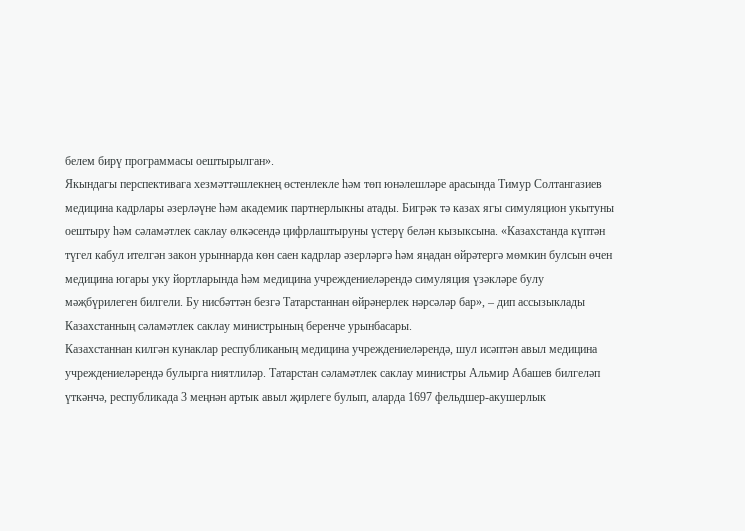белем бирү программасы оештырылган».
Якындагы перспективага хезмәттәшлекнең өстенлекле һәм төп юнәлешләре арасында Тимур Солтангазиев медицина кадрлары әзерләүне һәм академик партнерлыкны атады. Бигрәк тә казах ягы симуляцион укытуны оештыру һәм сәламәтлек саклау өлкәсендә цифрлаштыруны үстерү белән кызыксына. «Казахстанда күптән түгел кабул ителгән закон урыннарда көн саен кадрлар әзерләргә һәм яңадан өйрәтергә мөмкин булсын өчен медицина югары уку йортларында һәм медицина учреждениеләрендә симуляция үзәкләре булу мәҗбүрилеген билгели. Бу нисбәттән безгә Татарстаннан өйрәнерлек нәрсәләр бар», – дип ассызыклады Казахстанның сәламәтлек саклау министрының беренче урынбасары.
Казахстаннан килгән кунаклар республиканың медицина учреждениеләрендә, шул исәптән авыл медицина учреждениеләрендә булырга ниятлиләр. Татарстан сәламәтлек саклау министры Альмир Абашев билгеләп үткәнчә, республикада 3 меңнән артык авыл җирлеге булып, аларда 1697 фельдшер-акушерлык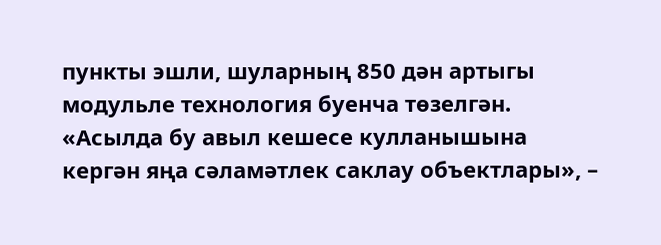пункты эшли, шуларның 850 дән артыгы модульле технология буенча төзелгән. «Асылда бу авыл кешесе кулланышына кергән яңа сәламәтлек саклау объектлары», –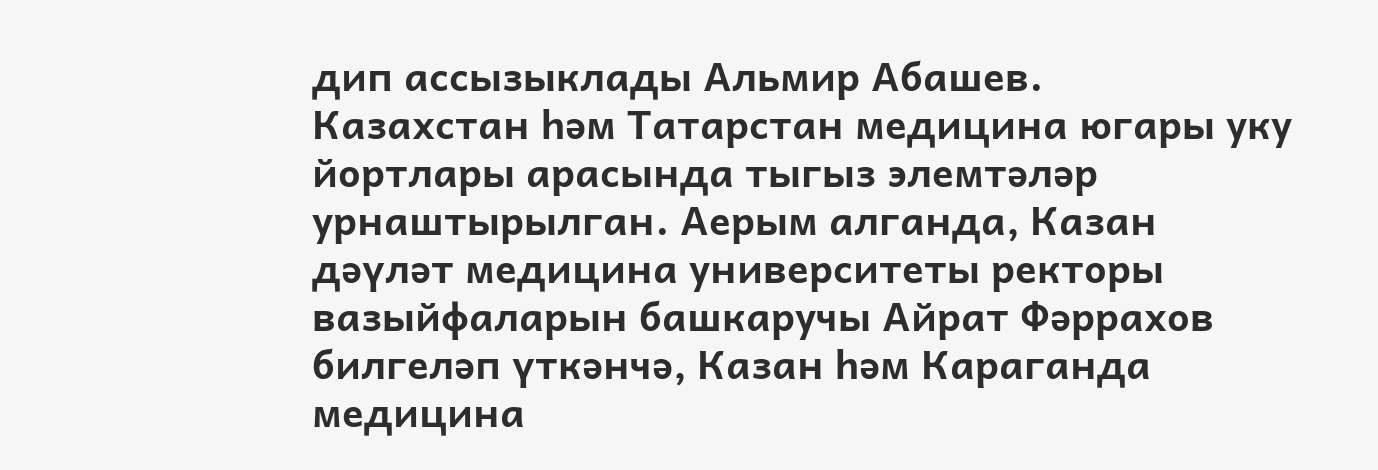дип ассызыклады Альмир Абашев.
Казахстан һәм Татарстан медицина югары уку йортлары арасында тыгыз элемтәләр урнаштырылган. Аерым алганда, Казан дәүләт медицина университеты ректоры вазыйфаларын башкаручы Айрат Фәррахов билгеләп үткәнчә, Казан һәм Караганда медицина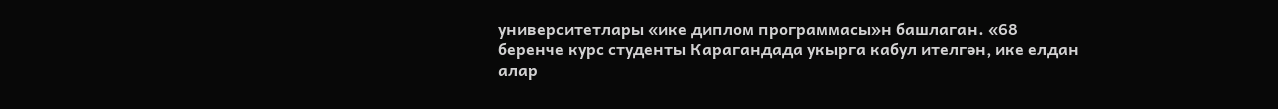университетлары «ике диплом программасы»н башлаган. «68 беренче курс студенты Карагандада укырга кабул ителгән, ике елдан алар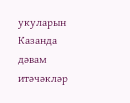укуларын Казанда дәвам итәчәкләр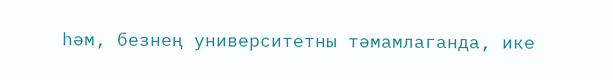һәм, безнең университетны тәмамлаганда, ике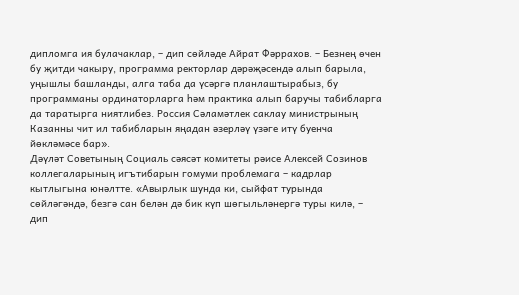дипломга ия булачаклар, – дип сөйләде Айрат Фәррахов. – Безнең өчен бу җитди чакыру, программа ректорлар дәрәҗәсендә алып барыла, уңышлы башланды, алга таба да үсәргә планлаштырабыз, бу программаны ординаторларга һәм практика алып баручы табибларга да таратырга ниятлибез. Россия Сәламәтлек саклау министрының Казанны чит ил табибларын яңадан әзерләү үзәге итү буенча йөкләмәсе бар».
Дәүләт Советының Социаль сәясәт комитеты рәисе Алексей Созинов коллегаларының игътибарын гомуми проблемага – кадрлар кытлыгына юнәлтте. «Авырлык шунда ки, сыйфат турында сөйләгәндә, безгә сан белән дә бик күп шөгыльләнергә туры килә, – дип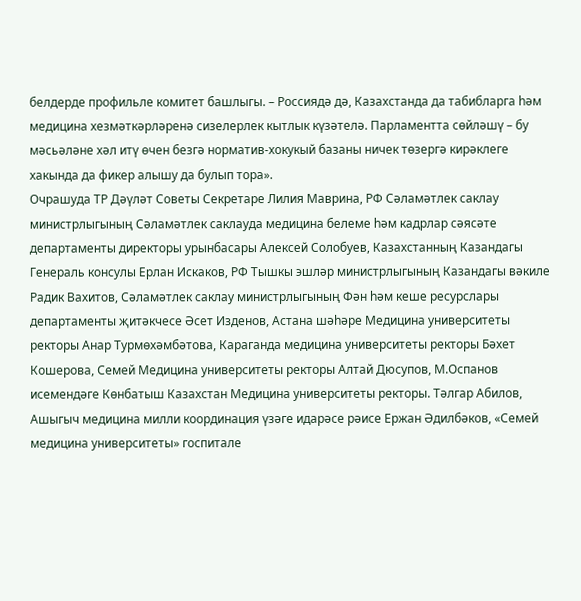белдерде профильле комитет башлыгы. – Россиядә дә, Казахстанда да табибларга һәм медицина хезмәткәрләренә сизелерлек кытлык күзәтелә. Парламентта сөйләшү – бу мәсьәләне хәл итү өчен безгә норматив-хокукый базаны ничек төзергә кирәклеге хакында да фикер алышу да булып тора».
Очрашуда ТР Дәүләт Советы Секретаре Лилия Маврина, РФ Сәламәтлек саклау министрлыгының Сәламәтлек саклауда медицина белеме һәм кадрлар сәясәте департаменты директоры урынбасары Алексей Солобуев, Казахстанның Казандагы Генераль консулы Ерлан Искаков, РФ Тышкы эшләр министрлыгының Казандагы вәкиле Радик Вахитов, Сәламәтлек саклау министрлыгының Фән һәм кеше ресурслары департаменты җитәкчесе Әсет Изденов, Астана шәһәре Медицина университеты ректоры Анар Турмөхәмбәтова, Караганда медицина университеты ректоры Бәхет Кошерова, Семей Медицина университеты ректоры Алтай Дюсупов, М.Оспанов исемендәге Көнбатыш Казахстан Медицина университеты ректоры. Тәлгар Абилов, Ашыгыч медицина милли координация үзәге идарәсе рәисе Ержан Әдилбәков, «Семей медицина университеты» госпитале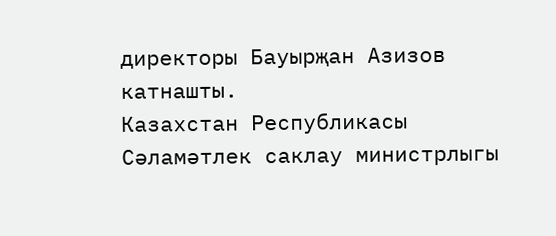директоры Бауырҗан Азизов катнашты.
Казахстан Республикасы Сәламәтлек саклау министрлыгы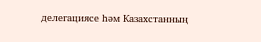делегациясе һәм Казахстанның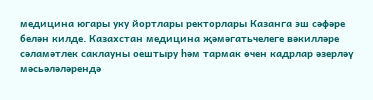медицина югары уку йортлары ректорлары Казанга эш сәфәре белән килде. Казахстан медицина җәмәгатьчелеге вәкилләре сәламәтлек саклауны оештыру һәм тармак өчен кадрлар әзерләү мәсьәләләрендә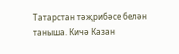Татарстан тәҗрибәсе белән таныша. Кичә Казан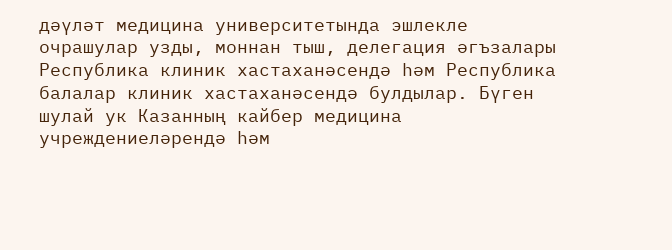дәүләт медицина университетында эшлекле очрашулар узды, моннан тыш, делегация әгъзалары Республика клиник хастаханәсендә һәм Республика балалар клиник хастаханәсендә булдылар. Бүген шулай ук Казанның кайбер медицина учреждениеләрендә һәм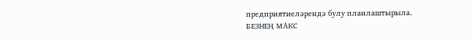предприятиеләрендә булу планлаштырыла.
БЕЗНЕҢ МАКС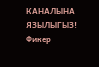КАНАЛЫНА ЯЗЫЛЫГЫЗ!
Фикер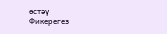өстәү
Фикерегез